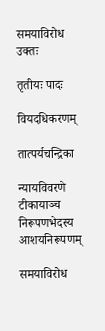समयाविरोध उक्तः

तृतीयः पादः

वियदधिकरणम्

तात्पर्यचन्द्रिका

न्यायविवरणे टीकायाञ्च निरूपणभेदस्य आशयनिरूपणम्

समयाविरोध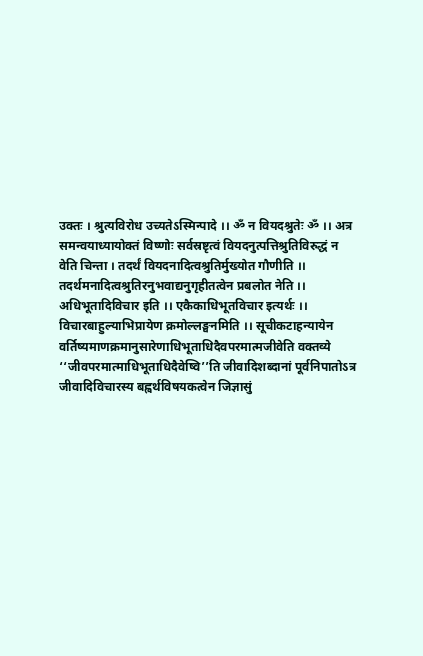उक्तः । श्रुत्यविरोध उच्यतेऽस्मिन्पादे ।। ॐ न वियदश्रुतेः ॐ ।। अत्र समन्वयाध्यायोक्तं विष्णोः सर्वस्रष्टृत्वं वियदनुत्पत्तिश्रुतिविरुद्धं न वेति चिन्ता । तदर्थं वियदनादित्वश्रुतिर्मुख्योत गौणीति ।। तदर्थमनादित्वश्रुतिरनुभवाद्यनुगृहीतत्वेन प्रबलोत नेति ।। अधिभूतादिविचार इति ।। एकैकाधिभूतविचार इत्यर्थः ।। विचारबाहुल्याभिप्रायेण क्रमोल्लङ्घनमिति ।। सूचीकटाहन्यायेन वर्तिष्यमाणक्रमानुसारेणाधिभूताधिदैवपरमात्मजीवेति वक्तव्ये ‘‘जीवपरमात्माधिभूताधिदैवेष्वि’’ति जीवादिशब्दानां पूर्वनिपातोऽत्र जीवादिविचारस्य बह्वर्थविषयकत्वेन जिज्ञासुं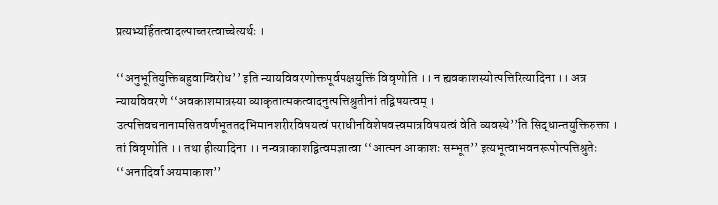प्रत्यभ्यर्हितत्वादल्पाच्तरत्वाच्चेत्यर्थः ।

‘‘अनुभूतियुक्तिबहुवाग्विरोध’’ इति न्यायविवरणोक्तपूर्वपक्षयुक्तिं विवृणोति ।। न ह्यवकाशस्योत्पत्तिरित्यादिना ।। अत्र न्यायविवरणे ‘‘अवकाशमात्रस्या व्याकृतात्मकत्वादनुत्पत्तिश्रुतीनां तद्विषयत्वम् । उत्पत्तिवचनानामसितवर्णभूततदभिमानशरीरविषयत्वं पराधीनविशेषवत्त्वमात्रविषयत्वं वेति व्यवस्थे’’ति सिद्धान्तयुक्तिरुक्ता । तां विवृणोति ।। तथा हीत्यादिना ।। नन्वत्राकाशद्वित्वमज्ञात्वा ‘‘आत्मन आकाशः सम्भूत’’ इत्यभूत्वाभवनरूपोत्पत्तिश्रुतेः ‘‘अनादिर्वा अयमाकाश’’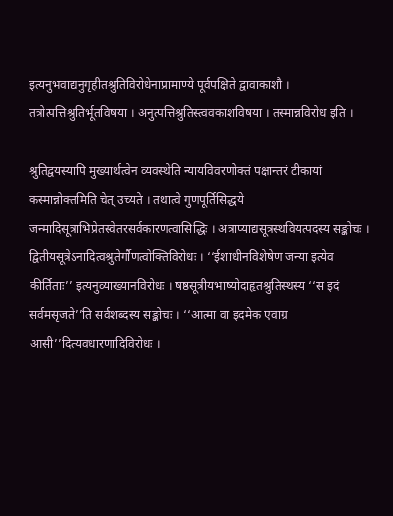इत्यनुभवाद्यनुगृहीतश्रुतिविरोधेनाप्रामाण्ये पूर्वपक्षिते द्वावाकाशौ । तत्रोत्पत्तिश्रुतिर्भूतविषया । अनुत्पत्तिश्रुतिस्त्ववकाशविषया । तस्मान्नविरोध इति ।

श्रुतिद्वयस्यापि मुख्यार्थत्वेन व्यवस्थेति न्यायविवरणोक्तं पक्षान्तरं टीकायां कस्मान्नोक्तमिति चेत् उच्यते । तथात्वे गुणपूर्तिसिद्धये जन्मादिसूत्राभिप्रेतस्वेतरसर्वकारणत्वासिद्धिः । अत्राप्याद्यसूत्रस्थवियत्पदस्य सङ्कोचः । द्वितीयसूत्रेऽनादित्वश्रुतेर्गौणत्वोक्तिविरोधः । ‘‘ईशाधीनविशेषेण जन्या इत्येव कीर्तिताः’’ इत्यनुव्याख्यानविरोधः । षष्ठसूत्रीयभाष्योदाहृतश्रुतिस्थस्य ‘‘स इदं सर्वमसृजते’’ति सर्वशब्दस्य सङ्कोचः । ‘‘आत्मा वा इदमेक एवाग्र आसी’’दित्यवधारणादिविरोधः ।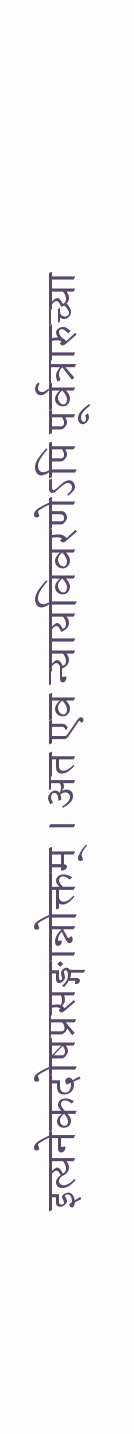इत्यनेकदोषप्रसङ्गान्नोक्तम् । अत एव न्यायविवरणेऽपि पूर्वत्रारुच्या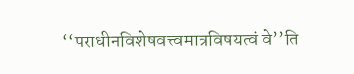‘‘पराधीनविशेषवत्त्वमात्रविषयत्वं वे’’ति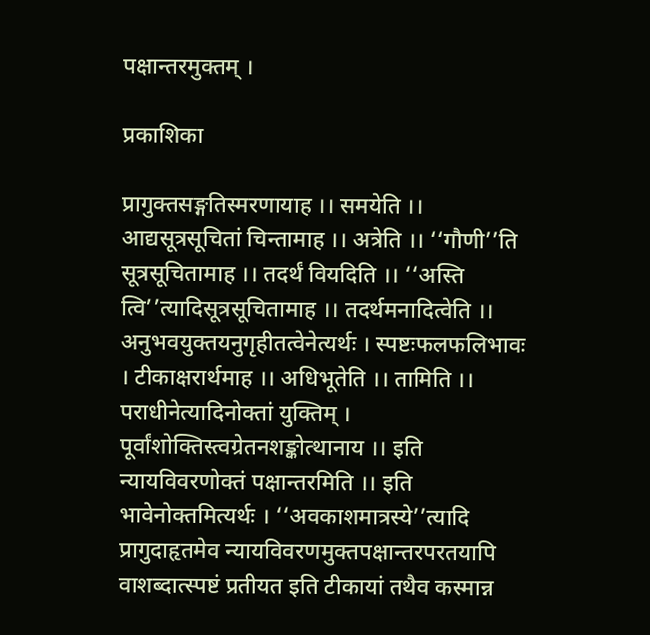पक्षान्तरमुक्तम् ।

प्रकाशिका

प्रागुक्तसङ्गतिस्मरणायाह ।। समयेति ।। आद्यसूत्रसूचितां चिन्तामाह ।। अत्रेति ।। ‘‘गौणी’’ति सूत्रसूचितामाह ।। तदर्थं वियदिति ।। ‘‘अस्ति त्वि’’त्यादिसूत्रसूचितामाह ।। तदर्थमनादित्वेति ।। अनुभवयुक्तयनुगृहीतत्वेनेत्यर्थः । स्पष्टःफलफलिभावः । टीकाक्षरार्थमाह ।। अधिभूतेति ।। तामिति ।। पराधीनेत्यादिनोक्तां युक्तिम् । पूर्वांशोक्तिस्त्वग्रेतनशङ्कोत्थानाय ।। इति न्यायविवरणोक्तं पक्षान्तरमिति ।। इति भावेनोक्तमित्यर्थः । ‘‘अवकाशमात्रस्ये’’त्यादि प्रागुदाहृतमेव न्यायविवरणमुक्तपक्षान्तरपरतयापि वाशब्दात्स्पष्टं प्रतीयत इति टीकायां तथैव कस्मान्न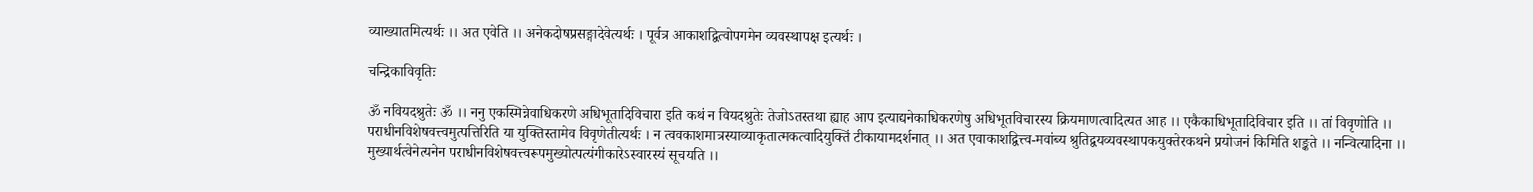व्याख्यातमित्यर्थः ।। अत एवेति ।। अनेकदोषप्रसङ्गादेवेत्यर्थः । पूर्वत्र आकाशद्वित्वोपगमेन व्यवस्थापक्ष इत्यर्थः ।

चन्द्रिकाविवृतिः

ॐ नवियदश्रुतेः ॐ ।। ननु एकस्मिन्नेवाधिकरणे अधिभूतादिविचारा इति कथं न वियदश्रुतेः तेजोऽतस्तथा ह्याह आप इत्याद्यनेकाधिकरणेषु अधिभूतविचारस्य क्रियमाणत्वादित्यत आह ।। एकैकाधिभूतादिविचार इति ।। तां विवृणोति ।। पराधीनविशेषवत्त्वमुत्पत्तिरिति या युक्तिस्तामेव विवृणेतीत्यर्थः । न त्ववकाशमात्रस्याव्याकृतात्मकत्वादियुक्तिं टीकायामदर्शनात् ।। अत एवाकाशद्वित्त्व-मवांब्य श्रुतिद्वयव्यवस्थापकयुक्तेरकथने प्रयोजनं किमिति शङ्कते ।। नन्वित्यादिना ।। मुख्यार्थत्वेनेत्यनेन पराधीनविशेषवत्त्वरूपमुख्योत्पत्यंगीकारेऽस्वारस्यं सूचयति ।।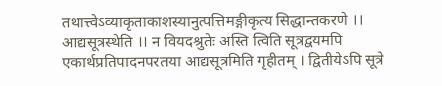तथात्त्वेऽव्याकृताकाशस्यानुत्पत्तिमङ्गीकृत्य सिद्धान्तकरणे ।। आद्यसूत्रस्थेति ।। न वियदश्रुतेः अस्ति त्विति सूत्रद्वयमपि एकार्थप्रतिपादनपरतया आद्यसूत्रमिति गृहीतम् । द्वितीयेऽपि सूत्रे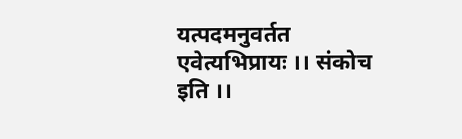यत्पदमनुवर्तत एवेत्यभिप्रायः ।। संकोच इति ।।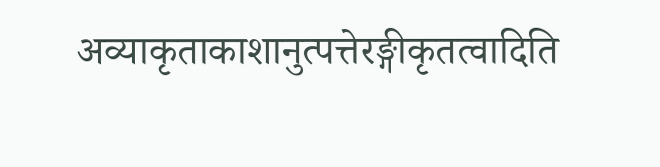अव्याकृताकाशानुत्पत्तेरङ्गीकृतत्वादिति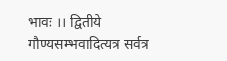भावः ।। द्वितीये गौण्यसम्भवादित्यत्र सर्वत्र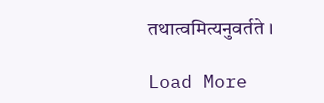तथात्वमित्यनुवर्तते ।

Load More